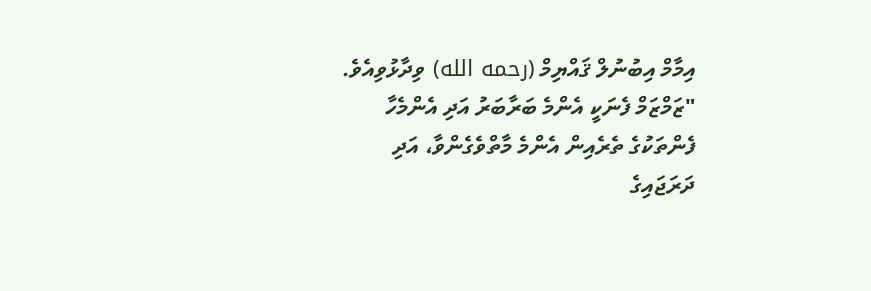އިމާމް އިބުނުލް ޤައްޔިމް (رحمه الله) ވިދާޅުވިއެވެ. "ޒަމްޒަމް ފެނަކީ އެންމެ ބަރާބަރު އަދި އެންމެހާ ފެންތަކުގެ ތެރެއިން އެންމެ މާތްވެގެންވާ، އަދި ދަރަޖައިގެ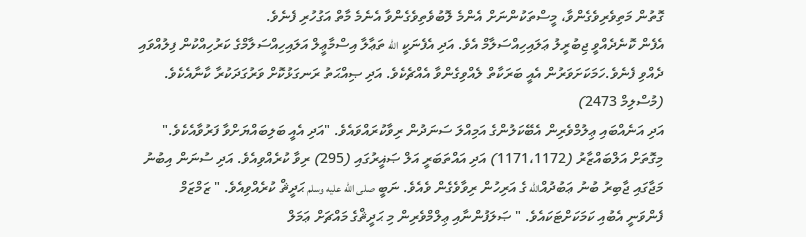ގޮތުން މަތިވެރިވެގެންވާ، މީސްތަކުންނަށް އެންމެ ލޮބުވެތިވެގެންވާ އެނެމެ މާތް އަގުހުރި ފެނެވެ.
އެފެން ކޮނެދެއްވީ ޖިބުރީލު ޢަލައިހިއްސަލާމް އެވެ. އަދި އެފެނަކީ الله ތަޢާލާ އިސްމާޢީލް އަލައިހިއްސަލާމްގެ ކަރުހިއްކުން ފިލުއްވައި ދެއްވި ފެނެވެ.ހަމަކަށަވަރުން އެއީ ބަރަކާތް ލެއްވިގެންވާ އެއްޗެކެވެ. އަދި ޞިއްޙަތު ރަނގަޅުކޮށް ވަރުގަދަކުރާ ކާނާއެކެވެ.
(މުސްލިމް 2473)
އަދި އަނެއްބައި ޢިލުމްވެރިން އެބޭކަލުންގެ އަމިއްލަ ސަނަދުން ރިވާކުރައްވައެވެ. "އަދި އެއީ ބަލިބައްޔަށްވާ ފަރުވާއެކެވެ." މިގޮތަށް އަލްބައްޒާރު (1171،1172) އަދި އައްތަބަރީ އަލް ޞަޣީރުގައި (295) ރިވާ ކުރެއްވިއެވެ. އަދި ސުނަން އިބުނު މަޖާގައި ޖާބިރު ބުނު ޢަބުދުއްالله ގެ އަރިހުން ރިވާވެގެން ވެއެވެ. ނަބީ صلى الله عليه وسلم ޙަދީޘް ކުރެއްވިއެވެ. " ޒަމްޒަމް ފެންވަނީ އެބުއި ކަމަކަށްޓަކައެވެ. " ޞަލަފުންނާއި ޢިލްމްވެރިން މި ޙަދީޘްގެ މައްޗަށް ޢަމަލް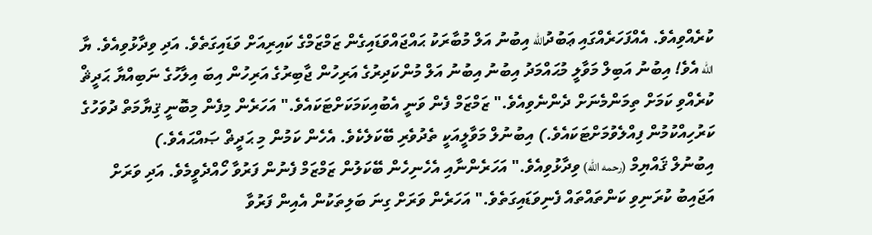ކުރެއްވިއެވެ. އެއްފަހަރެއްގައި ޢަބުދުالله އިބުނު އަލް މުބާރަކު ޙައްޖައްވަޑައިގެން ޒަމްޒަމްގެ ކައިރިއަށް ވަޑައިގަތެވެ. އަދި ވިދާޅުވިއެވެ. ޔާ الله އެވެ! އިބުނު އަބިލް މަވާލީ މުޙައްމަދު އިބުނު އިބުނު އަލް މުންކަދިރުގެ އަރިހުން ޖާބިރުގެ އަރިހުން އިބަ އިލާހުގެ ނަބިއްޔާ ޙަދީޘް ކުރެއްވި ކަމަށް ތިމަންމެނަށް ދެންނެވިއެވެ." ޒަމްޒަމް ފެން ވަނީ އެބުއިކަމަކަށްޓަކައެވެ." އަހަރެން މިފެން މިބޮނީ ޤިޔާމަތް ދުވަހުގެ ކަރުހިއްކުމުން ފިއްލެވުމަށްޓަކައެވެ.) އިބުނުލް މަވާލީއަކީ ތެދުވެރި ބޭކަލެކެވެ. އެހެން ކަމުން މި ޙަދީޡް ޞައްޙައެވެ.)
އިބުނުލް ޤައްޔިމް (رحمه الله) ވިދާޅުވިއެވެ." އަހަރެންނާއި އެހެނިހެން ބޭކަލުން ޒަމްޒަމް ފެނުން ފަރުވާ ހޯއްދެވީމެވެ. އަދި ވަރަށް އަޖައިބު ކުރަނިވި ކަންތައްތައް ފެނިވަޑައިގަތެވެ." އަހަރެން ވަރަށް ގިނަ ބަލިތަކުން އެއިން ފަރުވާ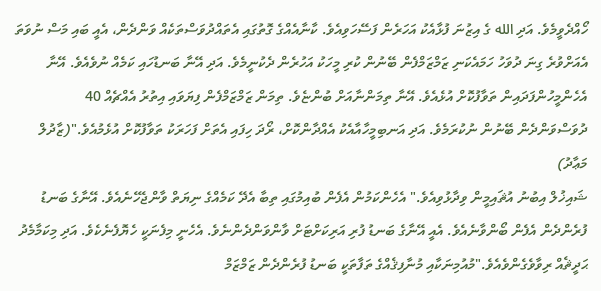ހޯއްދެވީމެވެ. އަދި الله ގެ އިޒުނަ ފުޅާއެކު އަހަރެން ފަސޭހަވިއެވެ. ކާނާއެއްގެ ގޮތުގައި އެތައްދުވަސްތަކެއް ވަންދެން، އެއީ ބައި މަސް ނުވަތަ އެއަށްވުރެ ގިނަ ދުވަހު ހަމައެކަނި ޒަމްޒަމްފެން ބޭނުން ކުރި މީހަކު އަހުރެން ދެކުނީމެވެ. އަދި އޭނާ ބަނޑުހައި ކަމެއް ނުވެއެވެ. އޭނާ އެހެންމީހުންފަދައިން ތަވާފުކޮށް އުޅެއެވެ. އޭނާ ތިމަންނާއަށް ބުންޏެވެ. ތިމަން ޒަމްޒަމްފެން ފިޔަވައި އިތުރު އެއްޗެއް 40 ދުވަސްވަންދެން ބޭނުން ނުކުރަމެވެ. އަދި އަނބިމީހާއާއެކު އެއްދާންކޮށް، ރޯދަ ހިފައި އެތަށް ފަހަރަކު ތަވާފުކޮށް އުޅެމުއެވެ."(ޒާދުލް މަޢާދު)
ޝައިޚުލް އިބުނު އުޘައިމީން ވިދާޅުވިއެވެ." އެހެންކަމުން އެފެން ބުއިމުގައި ތިބާ އެދޭ ކަމެއްގެ ނިޔަތް ވާންޖެހޭނެއެވެ. އޭނާގެ ބަނޑު ފުރެންދެން އެފެން ބޯންވާނެއެވެ. އެއީ އޭނާގެ ބަނޑު ފުރި އަރިކަށްޓަށް ވާންވަންދެންނެވެ. އެހެނީ މިފެނަކީ ހެޔޮފެނެކެވެ. އަދި މިކަމާމެދު ޙަދީޘެއް ރިވާވެގެންވެއެވެ."މުއުމިނަކާއި މުނާފިޤެއްގެ ތަފާތަކީ ބަނޑު ފުރެންދެން ޒަމްޒަމް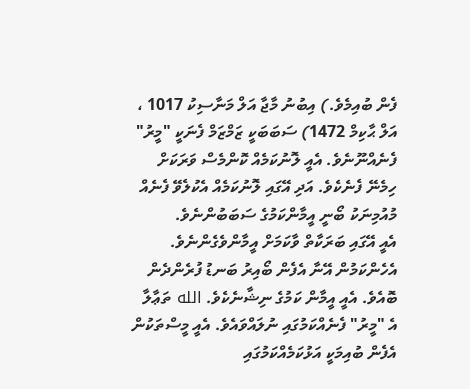ފެން ބުއިމެވެ.) އިބުނު މާޖާ އަލް މަނާސިކު 1017 ، އަލް ޙާކިމް 1472) ސަބަބަކީ ޒަމްޒަމް ފެނަކީ "މީރު" ފެނެއްނޫނެވެ. އެއީ ލޮނުކަމެއް ކޮންމެސް ވަރަކަށް ހިމެނޭ ފެނެކެވެ. އަދި އޭގައި ލޮނުކަމެއް އެކުލެވޭ ފެނެއް މުއުމިނަކު ބޯނީ އީމާންކަމުގެ ސަބަބުންނެވެ.
އެއީ އޭގައި ބަރަކާތް ވާކަމަށް އީމާންވެގެންނެވެ. އެހެންކަމުން އޭނާ އެފެން ބޯއިރު ބަނޑު ފުރެންދެން ބޮއެވެ. އެއީ އީމާން ކަމުގެ ނިޝާނެކެވެ. الله ތަޢާލާ އެ "މީރު" ފެނެއްކަމުގައި ނުލައްވައެވެ. އެއީ މީސްތަކުން އެފެން ބުއިމަކީ އަޅުކަމެއްކަމުގައި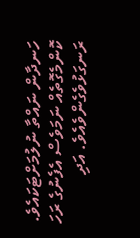ހަނދާން ނައްތާ ނުލުމަށްޓަކައެވެ. ކޮންމެގޮތެއް ނަމަވެސް އެފެނުގެ ރަހަ ރަނގަޅުވެގެންވެއެވެ. އަދި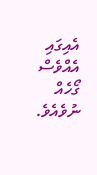އެއިގައި އެއްވެސް ގޯހެއް ނުވެއެވެ.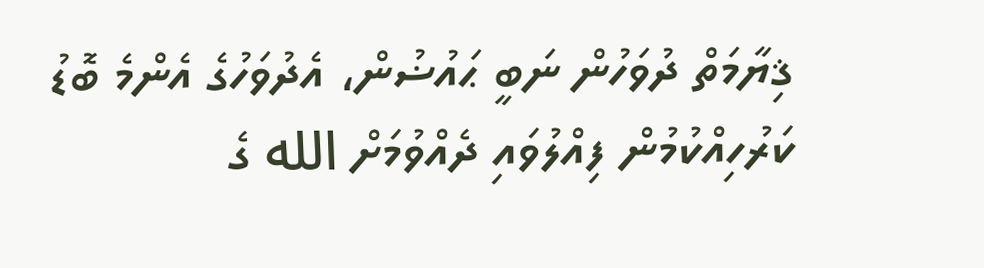ޤިޔާމަތް ދުވަހުން ނަބީ ޙައުޟުން، އެދުވަހުގެ އެންމެ ބޮޑު ކަރުހިއްކުމުން ފިއްލުވައި ދެއްވުމަށް الله ގެ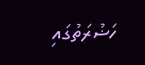ހަޟުރަތުގައި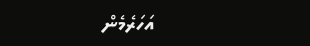އަހަރެމެން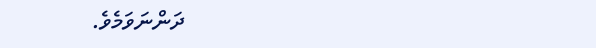ދަންނަވަމެވެ.